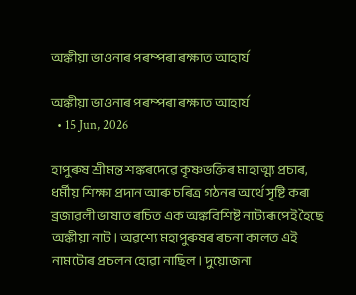অঙ্কীয়া ভাওনাৰ পৰম্পৰা ৰক্ষাত আহাৰ্য

অঙ্কীয়া ভাওনাৰ পৰম্পৰা ৰক্ষাত আহাৰ্য
  • 15 Jun, 2026

হাপুৰুষ শ্ৰীমন্ত শঙ্কৰদেৱে কৃষ্ণভক্তিৰ মাহাত্ম্য প্ৰচাৰ, ধৰ্মীয় শিক্ষা প্ৰদান আৰু চৰিত্ৰ গঠনৰ অৰ্থে সৃষ্টি কৰা ব্ৰজাৱলী ভাষাত ৰচিত এক অঙ্কবিশিষ্ট নাট্যৰূপেই হৈছে অঙ্কীয়া নাট। অৱশ্যে মহাপুৰুষৰ ৰচনা কালত এই নামটোৰ প্ৰচলন হোৱা নাছিল। দুয়োজনা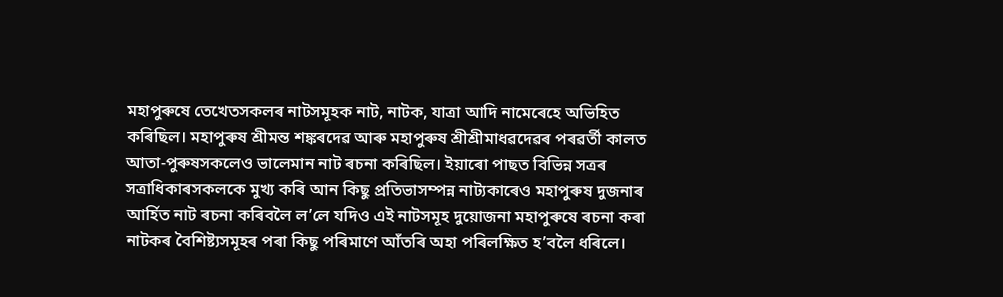মহাপুৰুষে তেখেতসকলৰ নাটসমূহক নাট, নাটক, যাত্ৰা আদি নামেৰেহে অভিহিত কৰিছিল। মহাপুৰুষ শ্ৰীমন্ত শঙ্কৰদেৱ আৰু মহাপুৰুষ শ্ৰীশ্ৰীমাধৱদেৱৰ পৰৱৰ্তী কালত আতা-পুৰুষসকলেও ভালেমান নাট ৰচনা কৰিছিল। ইয়াৰো পাছত বিভিন্ন সত্ৰৰ সত্ৰাধিকাৰসকলকে মুখ্য কৰি আন কিছু প্ৰতিভাসম্পন্ন নাট্যকাৰেও মহাপুৰুষ দুজনাৰ আৰ্হিত নাট ৰচনা কৰিবলৈ ল’লে যদিও এই নাটসমূহ দুয়োজনা মহাপুৰুষে ৰচনা কৰা নাটকৰ বৈশিষ্ট্যসমূহৰ পৰা কিছু পৰিমাণে আঁতৰি অহা পৰিলক্ষিত হ’বলৈ ধৰিলে।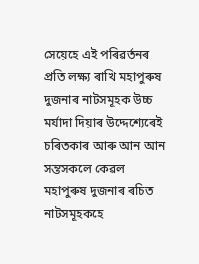সেয়েহে এই পৰিৱৰ্তনৰ প্ৰতি লক্ষ্য ৰাখি মহাপুৰুষ দুজনাৰ নাটসমূহক উচ্চ মৰ্যাদা দিয়াৰ উদ্দেশ্যেৰেই চৰিতকাৰ আৰু আন আন সন্তসকলে কেৱল মহাপুৰুষ দুজনাৰ ৰচিত নাটসমূহকহে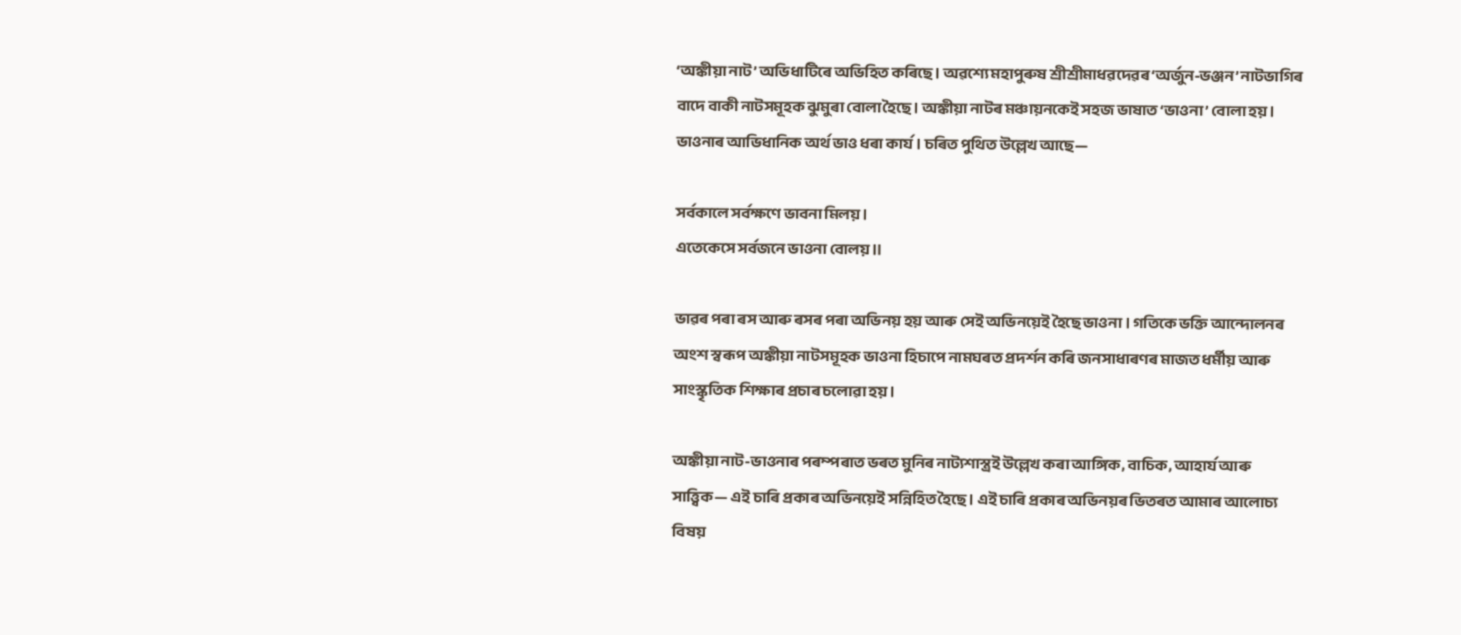‘অঙ্কীয়া নাট’ অভিধাটিৰে অভিহিত কৰিছে। অৱশ্যে মহাপুৰুষ শ্ৰীশ্ৰীমাধৱদেৱৰ ‘অৰ্জুন-ভঞ্জন’ নাটভাগিৰ বাদে বাকী নাটসমূহক ঝুমুৰা বোলা হৈছে। অঙ্কীয়া নাটৰ মঞ্চায়নকেই সহজ ভাষাত ‘ভাওনা’ বোলা হয়। ভাওনাৰ আভিধানিক অৰ্থ ভাও ধৰা কাৰ্য। চৰিত পুথিত উল্লেখ আছে—

সৰ্বকালে সৰ্বক্ষণে ভাবনা মিলয়।
এতেকেসে সৰ্বজনে ভাওনা বোলয়॥

ভাৱৰ পৰা ৰস আৰু ৰসৰ পৰা অভিনয় হয় আৰু সেই অভিনয়েই হৈছে ভাওনা। গতিকে ভক্তি আন্দোলনৰ অংশ স্বৰূপ অঙ্কীয়া নাটসমূহক ভাওনা হিচাপে নামঘৰত প্ৰদৰ্শন কৰি জনসাধাৰণৰ মাজত ধৰ্মীয় আৰু সাংস্কৃতিক শিক্ষাৰ প্ৰচাৰ চলোৱা হয়।

অঙ্কীয়া নাট-ভাওনাৰ পৰম্পৰাত ভৰত মুনিৰ নাট্যশাস্ত্ৰই উল্লেখ কৰা আঙ্গিক, বাচিক, আহাৰ্য আৰু সাত্ত্বিক— এই চাৰি প্ৰকাৰ অভিনয়েই সন্নিহিত হৈছে। এই চাৰি প্ৰকাৰ অভিনয়ৰ ভিতৰত আমাৰ আলোচ্য বিষয়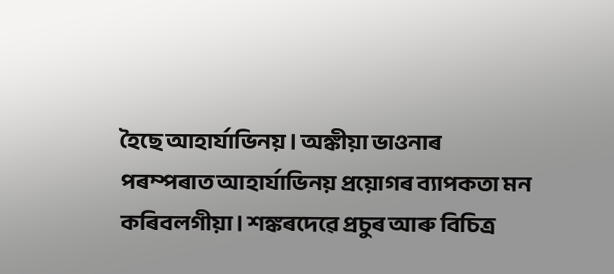হৈছে আহাৰ্যাভিনয়। অঙ্কীয়া ভাওনাৰ পৰম্পৰাত আহাৰ্যাভিনয় প্ৰয়োগৰ ব্যাপকতা মন কৰিবলগীয়া। শঙ্কৰদেৱে প্ৰচুৰ আৰু বিচিত্ৰ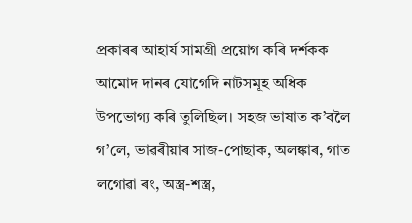প্ৰকাৰৰ আহাৰ্য সামগ্ৰী প্ৰয়োগ কৰি দৰ্শকক আমোদ দানৰ যোগেদি নাটসমূহ অধিক উপভোগ্য কৰি তুলিছিল। সহজ ভাষাত ক’বলৈ গ’লে, ভাৱৰীয়াৰ সাজ-পোছাক, অলঙ্কাৰ, গাত লগোৱা ৰং, অস্ত্ৰ-শস্ত্ৰ,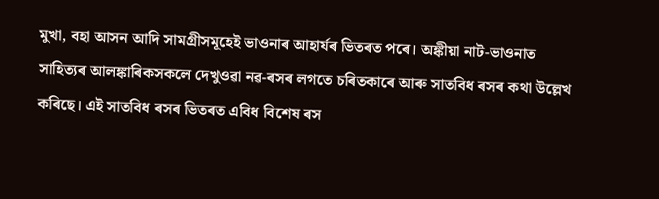মুখা, বহা আসন আদি সামগ্ৰীসমূহেই ভাওনাৰ আহাৰ্যৰ ভিতৰত পৰে। অঙ্কীয়া নাট-ভাওনাত সাহিত্যৰ আলঙ্কাৰিকসকলে দেখুওৱা নৱ-ৰসৰ লগতে চৰিতকাৰে আৰু সাতবিধ ৰসৰ কথা উল্লেখ কৰিছে। এই সাতবিধ ৰসৰ ভিতৰত এবিধ বিশেষ ৰস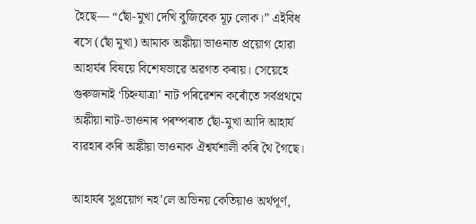হৈছে— “ছোঁ-মুখা দেখি বুজিবেক মূঢ় লোক।” এইবিধ ৰসে (ছোঁ মুখা) আমাক অঙ্কীয়া ভাওনাত প্ৰয়োগ হোৱা আহাৰ্যৰ বিষয়ে বিশেষভাৱে অৱগত কৰায়। সেয়েহে গুৰুজনাই ‘চিহ্নযাত্ৰা’ নাট পৰিৱেশন কৰোঁতে সৰ্বপ্ৰথমে অঙ্কীয়া নাট-ভাওনাৰ পৰম্পৰাত ছোঁ-মুখা আদি আহাৰ্য ব্যৱহাৰ কৰি অঙ্কীয়া ভাওনাক ঐশ্বৰ্যশালী কৰি থৈ গৈছে।

আহাৰ্যৰ সুপ্ৰয়োগ নহ’লে অভিনয় কেতিয়াও অৰ্থপূৰ্ণ,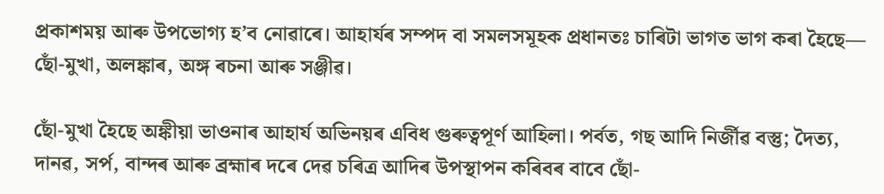প্ৰকাশময় আৰু উপভোগ্য হ’ব নোৱাৰে। আহাৰ্যৰ সম্পদ বা সমলসমূহক প্ৰধানতঃ চাৰিটা ভাগত ভাগ কৰা হৈছে— ছোঁ-মুখা, অলঙ্কাৰ, অঙ্গ ৰচনা আৰু সঞ্জীৱ।

ছোঁ-মুখা হৈছে অঙ্কীয়া ভাওনাৰ আহাৰ্য অভিনয়ৰ এবিধ গুৰুত্বপূৰ্ণ আহিলা। পৰ্বত, গছ আদি নিৰ্জীৱ বস্তু; দৈত্য, দানৱ, সৰ্প, বান্দৰ আৰু ব্ৰহ্মাৰ দৰে দেৱ চৰিত্ৰ আদিৰ উপস্থাপন কৰিবৰ বাবে ছোঁ-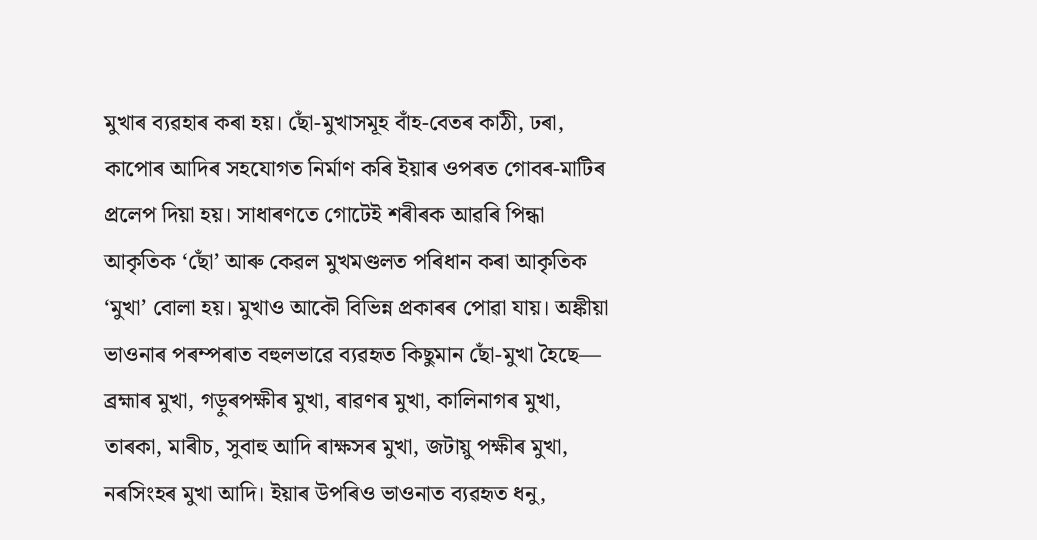মুখাৰ ব্যৱহাৰ কৰা হয়। ছোঁ-মুখাসমূহ বাঁহ-বেতৰ কাঠী, ঢৰা, কাপোৰ আদিৰ সহযোগত নিৰ্মাণ কৰি ইয়াৰ ওপৰত গোবৰ-মাটিৰ প্ৰলেপ দিয়া হয়। সাধাৰণতে গোটেই শৰীৰক আৱৰি পিন্ধা আকৃতিক ‘ছোঁ’ আৰু কেৱল মুখমণ্ডলত পৰিধান কৰা আকৃতিক ‘মুখা’ বোলা হয়। মুখাও আকৌ বিভিন্ন প্ৰকাৰৰ পোৱা যায়। অঙ্কীয়া ভাওনাৰ পৰম্পৰাত বহুলভাৱে ব্যৱহৃত কিছুমান ছোঁ-মুখা হৈছে— ব্ৰহ্মাৰ মুখা, গড়ুৰপক্ষীৰ মুখা, ৰাৱণৰ মুখা, কালিনাগৰ মুখা, তাৰকা, মাৰীচ, সুবাহু আদি ৰাক্ষসৰ মুখা, জটায়ু পক্ষীৰ মুখা, নৰসিংহৰ মুখা আদি। ইয়াৰ উপৰিও ভাওনাত ব্যৱহৃত ধনু,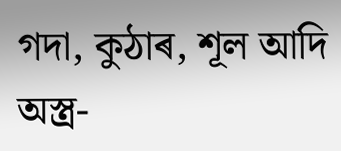গদা, কুঠাৰ, শূল আদি অস্ত্ৰ-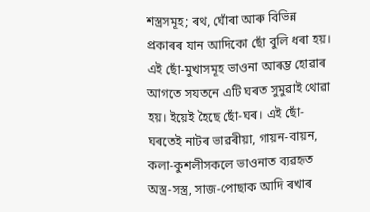শস্ত্ৰসমূহ; ৰথ, ঘোঁৰা আৰু বিভিন্ন প্ৰকাৰৰ যান আদিকো ছোঁ বুলি ধৰা হয়। এই ছোঁ-মুখাসমূহ ভাওনা আৰম্ভ হোৱাৰ আগতে সযতনে এটি ঘৰত সুমুৱাই থোৱা হয়। ইয়েই হৈছে ছোঁ-ঘৰ। এই ছোঁ-ঘৰতেই নাটৰ ভাৱৰীয়া, গায়ন-বায়ন, কলা-কুশলীসকলে ভাওনাত ব্যৱহৃত অস্ত্ৰ-সস্ত্ৰ, সাজ-পোছাক আদি ৰখাৰ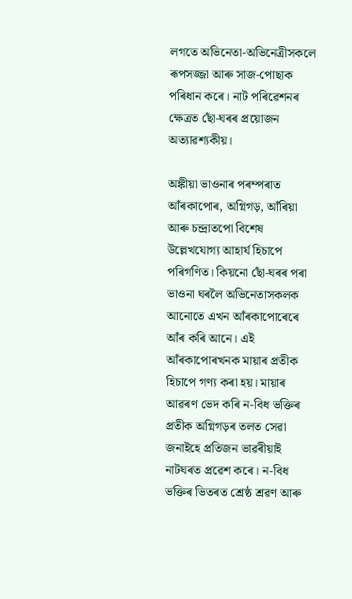লগতে অভিনেতা-অভিনেত্ৰীসকলে ৰূপসজ্জা আৰু সাজ-পোছাক পৰিধান কৰে। নাট পৰিৱেশনৰ ক্ষেত্ৰত ছোঁ-ঘৰৰ প্ৰয়োজন অত্যাৱশ্যকীয়।

অঙ্কীয়া ভাওনাৰ পৰম্পৰাত আঁৰকাপোৰ, অগ্নিগড়, আঁৰিয়া আৰু চন্দ্ৰাতপো বিশেষ উল্লেখযোগ্য আহাৰ্য হিচাপে পৰিগণিত। কিয়নো ছোঁ-ঘৰৰ পৰা ভাওনা ঘৰলৈ অভিনেতাসকলক আনোতে এখন আঁৰকাপোৰেৰে আঁৰ কৰি আনে। এই আঁৰকাপোৰখনক মায়াৰ প্ৰতীক হিচাপে গণ্য কৰা হয়। মায়াৰ আৱৰণ ভেদ কৰি ন-বিধ ভক্তিৰ প্ৰতীক অগ্নিগড়ৰ তলত সেৱা জনাইহে প্ৰতিজন ভাৱৰীয়াই নাটঘৰত প্ৰৱেশ কৰে। ন-বিধ ভক্তিৰ ভিতৰত শ্ৰেষ্ঠ শ্ৰৱণ আৰু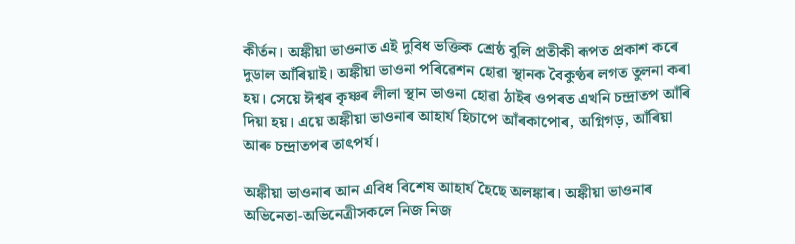কীৰ্তন। অঙ্কীয়া ভাওনাত এই দুবিধ ভক্তিক শ্ৰেষ্ঠ বুলি প্ৰতীকী ৰূপত প্ৰকাশ কৰে দুডাল আঁৰিয়াই। অঙ্কীয়া ভাওনা পৰিৱেশন হোৱা স্থানক বৈকুণ্ঠৰ লগত তুলনা কৰা হয়। সেয়ে ঈশ্বৰ কৃষ্ণৰ লীলা স্থান ভাওনা হোৱা ঠাইৰ ওপৰত এখনি চন্দ্ৰাতপ আঁৰি দিয়া হয়। এয়ে অঙ্কীয়া ভাওনাৰ আহাৰ্য হিচাপে আঁৰকাপোৰ, অগ্নিগড়, আঁৰিয়া আৰু চন্দ্ৰাতপৰ তাৎপৰ্য।

অঙ্কীয়া ভাওনাৰ আন এবিধ বিশেষ আহাৰ্য হৈছে অলঙ্কাৰ। অঙ্কীয়া ভাওনাৰ অভিনেতা-অভিনেত্ৰীসকলে নিজ নিজ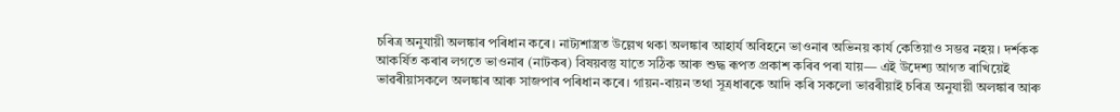চৰিত্ৰ অনুযায়ী অলঙ্কাৰ পৰিধান কৰে। নাট্যশাস্ত্ৰত উল্লেখ থকা অলঙ্কাৰ আহাৰ্য অবিহনে ভাওনাৰ অভিনয় কাৰ্য কেতিয়াও সম্ভৱ নহয়। দৰ্শকক আকৰ্ষিত কৰাৰ লগতে ভাওনাৰ (নাটকৰ) বিষয়বস্তু যাতে সঠিক আৰু শুদ্ধ ৰূপত প্ৰকাশ কৰিব পৰা যায়— এই উদেশ্য আগত ৰাখিয়েই ভাৱৰীয়াসকলে অলঙ্কাৰ আৰু সাজপাৰ পৰিধান কৰে। গায়ন-বায়ন তথা সূত্ৰধাৰকে আদি কৰি সকলো ভাৱৰীয়াই চৰিত্ৰ অনুযায়ী অলঙ্কাৰ আৰু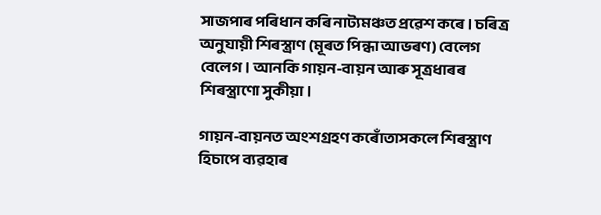সাজপাৰ পৰিধান কৰি নাট্যমঞ্চত প্ৰৱেশ কৰে। চৰিত্ৰ অনুযায়ী শিৰস্ত্ৰাণ (মূৰত পিন্ধা আভৰণ) বেলেগ বেলেগ। আনকি গায়ন-বায়ন আৰু সূত্ৰধাৰৰ শিৰস্ত্ৰাণো সুকীয়া।

গায়ন-বায়নত অংশগ্ৰহণ কৰোঁতাসকলে শিৰস্ত্ৰাণ হিচাপে ব্যৱহাৰ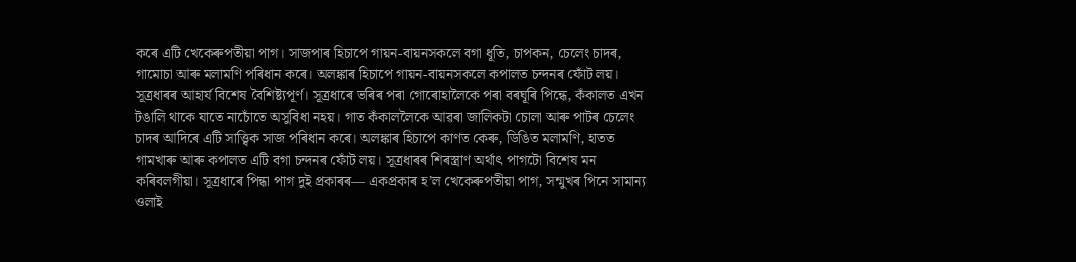কৰে এটি খেকেৰুপতীয়া পাগ। সাজপাৰ হিচাপে গায়ন-বায়নসকলে বগা ধূতি, চাপকন, চেলেং চাদৰ, গামোচা আৰু মলামণি পৰিধান কৰে। অলঙ্কাৰ হিচাপে গায়ন-বায়নসকলে কপালত চন্দনৰ ফোঁট লয়। সূত্ৰধাৰৰ আহাৰ্য বিশেষ বৈশিষ্ট্যপূৰ্ণ। সূত্ৰধাৰে ভৰিৰ পৰা গোৰোহালৈকে পৰা বৰঘূৰি পিন্ধে, কঁকালত এখন টঙালি থাকে যাতে নাচোঁতে অসুবিধা নহয়। গাত কঁকাললৈকে আৱৰা জালিকটা চোলা আৰু পাটৰ চেলেং চাদৰ আদিৰে এটি সাত্ত্বিক সাজ পৰিধান কৰে। অলঙ্কাৰ হিচাপে কাণত কেৰু, ডিঙিত মলামণি, হাতত গামখাৰু আৰু কপালত এটি বগা চন্দনৰ ফোঁট লয়। সূত্ৰধাৰৰ শিৰস্ত্ৰাণ অৰ্থাৎ পাগটো বিশেষ মন কৰিবলগীয়া। সূত্ৰধাৰে পিন্ধা পাগ দুই প্ৰকাৰৰ— একপ্ৰকাৰ হ’ল খেকেৰুপতীয়া পাগ, সন্মুখৰ পিনে সামান্য ওলাই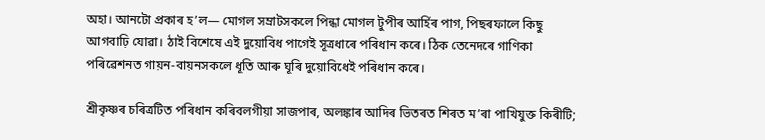অহা। আনটো প্ৰকাৰ হ’ল— মোগল সম্ৰাটসকলে পিন্ধা মোগল টুপীৰ আৰ্হিৰ পাগ, পিছৰফালে কিছু আগবাঢ়ি যোৱা। ঠাই বিশেষে এই দুয়োবিধ পাগেই সূত্ৰধাৰে পৰিধান কৰে। ঠিক তেনেদৰে গাণিকা পৰিৱেশনত গায়ন-বায়নসকলে ধূতি আৰু ঘূৰি দুয়োবিধেই পৰিধান কৰে।

শ্ৰীকৃষ্ণৰ চৰিত্ৰটিত পৰিধান কৰিবলগীয়া সাজপাৰ, অলঙ্কাৰ আদিৰ ভিতৰত শিৰত ম’ৰা পাখিযুক্ত কিৰীটি;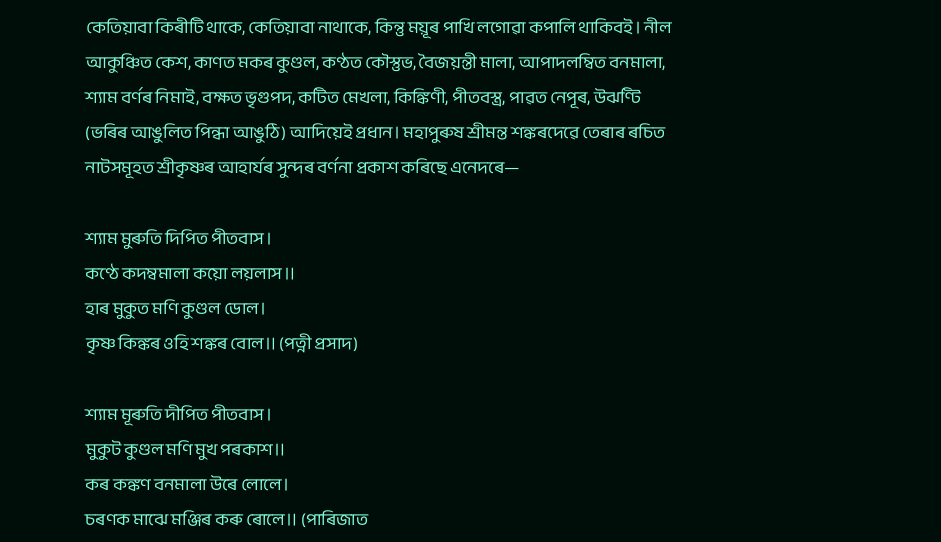কেতিয়াবা কিৰীটি থাকে, কেতিয়াবা নাথাকে, কিন্তু ময়ূৰ পাখি লগোৱা কপালি থাকিবই। নীল আকুঞ্চিত কেশ, কাণত মকৰ কুণ্ডল, কণ্ঠত কৌস্তুভ, বৈজয়ন্তী মালা, আপাদলম্বিত বনমালা, শ্যাম বৰ্ণৰ নিমাই, বক্ষত ভৃগুপদ, কটিত মেখলা, কিঙ্কিণী, পীতবস্ত্ৰ, পাৱত নেপূৰ, উঝণ্টি (ভৰিৰ আঙুলিত পিন্ধা আঙুঠি) আদিয়েই প্ৰধান। মহাপুৰুষ শ্ৰীমন্ত শঙ্কৰদেৱে তেৰাৰ ৰচিত নাটসমূহত শ্ৰীকৃষ্ণৰ আহাৰ্যৰ সুন্দৰ বৰ্ণনা প্ৰকাশ কৰিছে এনেদৰে—

শ্যাম মুৰুতি দিপিত পীতবাস।
কণ্ঠে কদম্বমালা কয়ো লয়লাস॥
হাৰ মুকুত মণি কুণ্ডল ডোল।
কৃষ্ণ কিঙ্কৰ ওহি শঙ্কৰ বোল॥ (পত্নী প্ৰসাদ)

শ্যাম মূৰুতি দীপিত পীতবাস।
মুকুট কুণ্ডল মণি মুখ পৰকাশ॥
কৰ কঙ্কণ বনমালা উৰে লোলে।
চৰণক মাঝে মঞ্জিৰ কৰু ৰোলে॥ (পাৰিজাত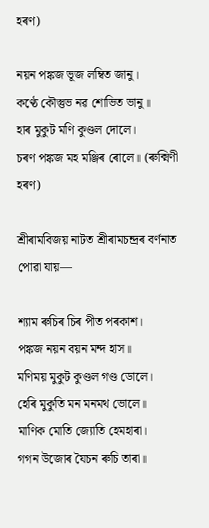হৰণ)

নয়ন পঙ্কজ ভূজ লম্বিত জানু।
কণ্ঠে কৌস্তুভ নৱ শোভিত ভানু॥
হাৰ মুকুট মণি কুণ্ডল দোলে।
চৰণ পঙ্কজ মহ মঞ্জিৰ ৰোলে॥ (ৰুক্মিণী হৰণ)

শ্ৰীৰামবিজয় নাটত শ্ৰীৰামচন্দ্ৰৰ বৰ্ণনাত পোৱা যায়—

শ্যাম ৰুচিৰ চিৰ পীত পৰকাশ।
পঙ্কজ নয়ন বয়ন মন্দ হাস॥
মণিময় মুকুট কুণ্ডল গণ্ড ডোলে।
হেৰি মুকুতি মন মনমথ ভোলে॥
মাণিক মোতি জ্যোতি হেমহাৰা।
গগন উজোৰ যৈচন ৰুচি তাৰা॥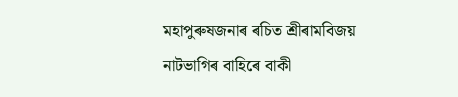মহাপুৰুষজনাৰ ৰচিত শ্ৰীৰামবিজয় নাটভাগিৰ বাহিৰে বাকী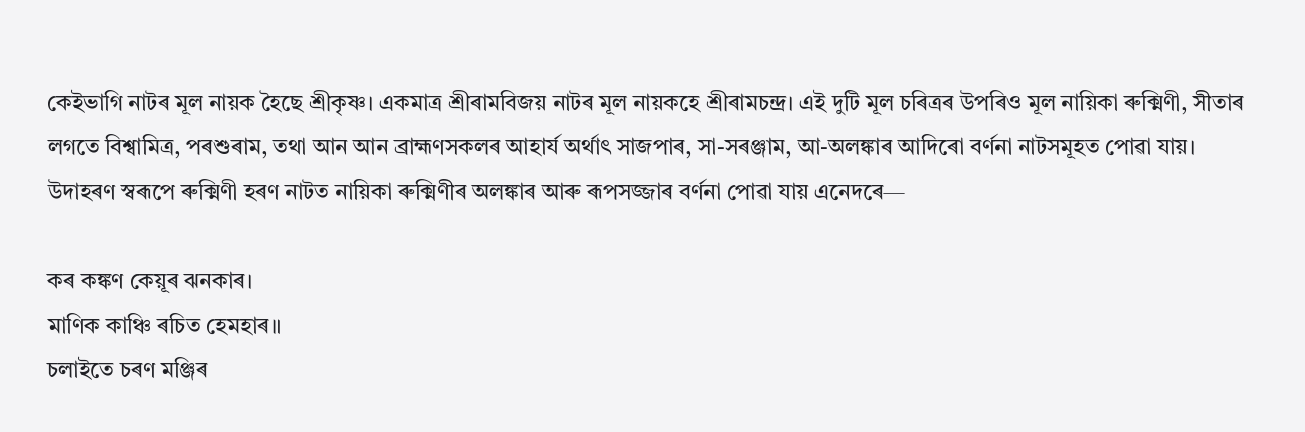কেইভাগি নাটৰ মূল নায়ক হৈছে শ্ৰীকৃষ্ণ। একমাত্ৰ শ্ৰীৰামবিজয় নাটৰ মূল নায়কহে শ্ৰীৰামচন্দ্ৰ। এই দুটি মূল চৰিত্ৰৰ উপৰিও মূল নায়িকা ৰুক্মিণী, সীতাৰ লগতে বিশ্বামিত্ৰ, পৰশুৰাম, তথা আন আন ব্ৰাহ্মণসকলৰ আহাৰ্য অৰ্থাৎ সাজপাৰ, সা-সৰঞ্জাম, আ-অলঙ্কাৰ আদিৰো বৰ্ণনা নাটসমূহত পোৱা যায়। উদাহৰণ স্বৰূপে ৰুক্মিণী হৰণ নাটত নায়িকা ৰুক্মিণীৰ অলঙ্কাৰ আৰু ৰূপসজ্জাৰ বৰ্ণনা পোৱা যায় এনেদৰে—

কৰ কঙ্কণ কেয়ূৰ ঝনকাৰ।
মাণিক কাঞ্চি ৰচিত হেমহাৰ॥
চলাইতে চৰণ মঞ্জিৰ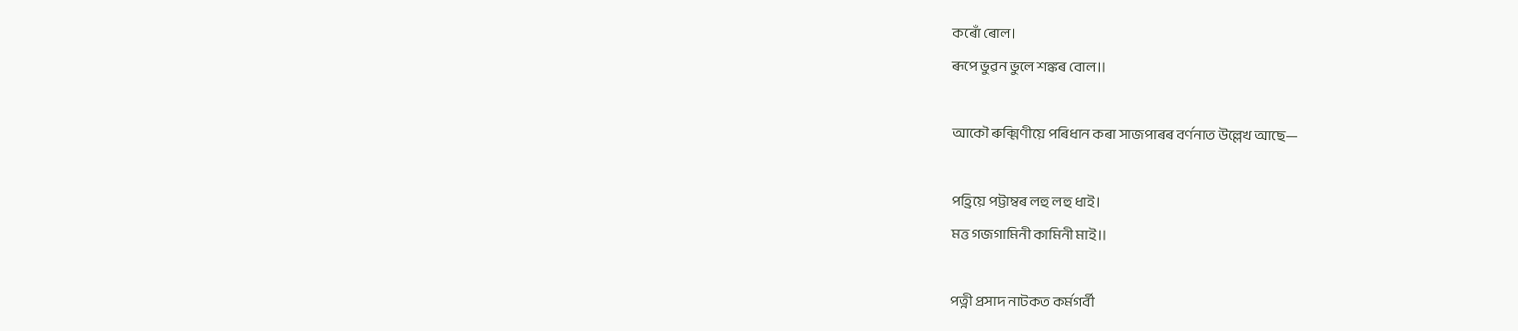কৰোঁ ৰোল।
ৰূপে ভুৱন ভুলে শঙ্কৰ বোল॥

আকৌ ৰুক্মিণীয়ে পৰিধান কৰা সাজপাৰৰ বৰ্ণনাত উল্লেখ আছে—

পহ্ৰিয়ে পট্টাম্বৰ লহু লহু ধাই।
মত্ত গজগামিনী কামিনী মাই॥

পত্নী প্ৰসাদ নাটকত কৰ্মগৰ্বী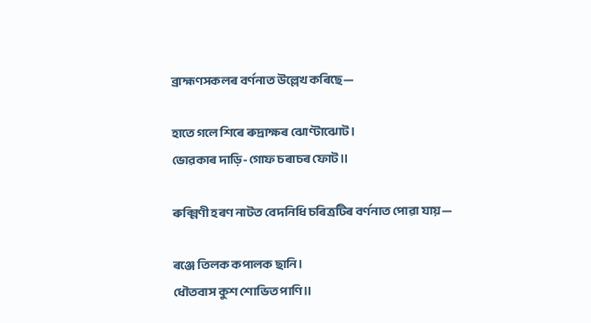ব্ৰাহ্মণসকলৰ বৰ্ণনাত উল্লেখ কৰিছে—

হাতে গলে শিৰে ৰুদ্ৰাক্ষৰ ঝোণ্টাঝোট।
ভোৱকাৰ দাড়ি-গোফ চৰাচৰ ফোট॥

ৰুক্মিণী হৰণ নাটত বেদনিধি চৰিত্ৰটিৰ বৰ্ণনাত পোৱা যায়—

ৰঞ্জে তিলক কপালক ছানি।
ধৌতবাস কুশ শোভিত পাণি॥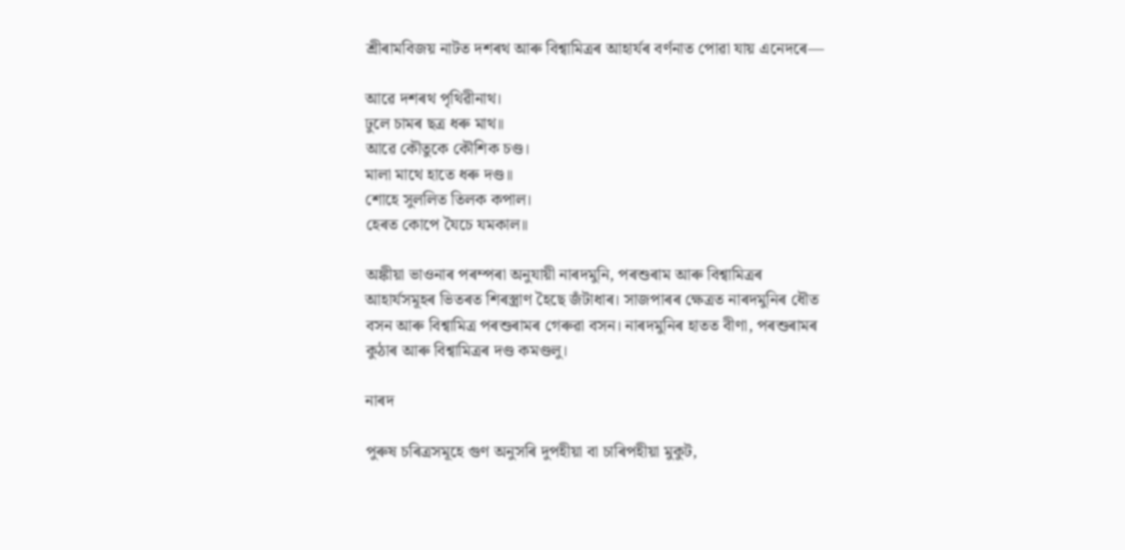শ্ৰীৰামবিজয় নাটত দশৰথ আৰু বিশ্বামিত্ৰৰ আহাৰ্যৰ বৰ্ণনাত পোৱা যায় এনেদৰে—

আৱে দশৰথ পৃথিৱীনাথ।
ঢুলে চামৰ ছত্ৰ ধৰু মাথ॥
আৱে কৌতুকে কৌশিক চণ্ড।
মালা মাথে হাতে ধৰু দণ্ড॥
শোহে সুললিত তিলক কপাল।
হেৰত কোপে যৈচে যমকাল॥

অঙ্কীয়া ভাওনাৰ পৰম্পৰা অনুযায়ী নাৰদমুনি, পৰশুৰাম আৰু বিশ্বামিত্ৰৰ আহাৰ্যসমূহৰ ভিতৰত শিৰস্ত্ৰাণ হৈছে জঁটাধাৰ। সাজপাৰৰ ক্ষেত্ৰত নাৰদমুনিৰ ধৌত বসন আৰু বিশ্বামিত্ৰ পৰশুৰামৰ গেৰুৱা বসন। নাৰদমুনিৰ হাতত বীণা, পৰশুৰামৰ কুঠাৰ আৰু বিশ্বামিত্ৰৰ দণ্ড কমণ্ডলু।

নাৰদ

পুৰুষ চৰিত্ৰসমূহে গুণ অনুসৰি দুপহীয়া বা চাৰিপহীয়া মুকুট,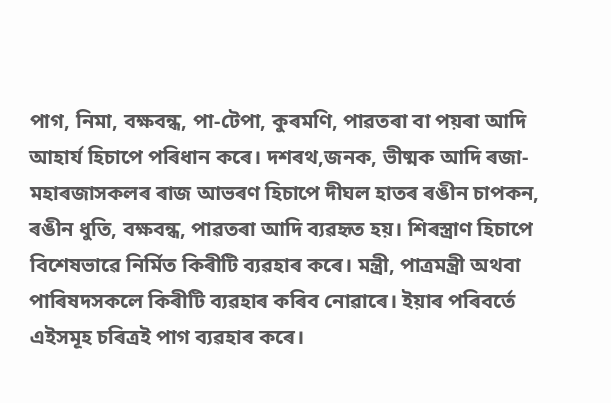পাগ, নিমা, বক্ষবন্ধ, পা-টেপা, কুৰমণি, পাৱতৰা বা পয়ৰা আদি আহাৰ্য হিচাপে পৰিধান কৰে। দশৰথ,জনক, ভীষ্মক আদি ৰজা-মহাৰজাসকলৰ ৰাজ আভৰণ হিচাপে দীঘল হাতৰ ৰঙীন চাপকন, ৰঙীন ধুতি, বক্ষবন্ধ, পাৱতৰা আদি ব্যৱহৃত হয়। শিৰস্ত্ৰাণ হিচাপে বিশেষভাৱে নিৰ্মিত কিৰীটি ব্যৱহাৰ কৰে। মন্ত্ৰী, পাত্ৰমন্ত্ৰী অথবা পাৰিষদসকলে কিৰীটি ব্যৱহাৰ কৰিব নোৱাৰে। ইয়াৰ পৰিবৰ্তে এইসমূহ চৰিত্ৰই পাগ ব্যৱহাৰ কৰে।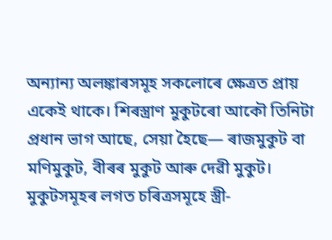অন্যান্য অলঙ্কাৰসমূহ সকলোৰে ক্ষেত্ৰত প্ৰায় একেই থাকে। শিৰস্ত্ৰাণ মুকুটৰো আকৌ তিনিটা প্ৰধান ভাগ আছে, সেয়া হৈছে— ৰাজমুকুট বা মণিমুকুট, বীৰৰ মুকুট আৰু দেৱী মুকুট। মুকুটসমূহৰ লগত চৰিত্ৰসমূহে স্ত্ৰী-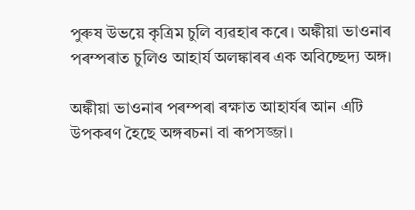পুৰুষ উভয়ে কৃত্ৰিম চুলি ব্যৱহাৰ কৰে। অঙ্কীয়া ভাওনাৰ পৰম্পৰাত চুলিও আহাৰ্য অলঙ্কাৰৰ এক অবিচ্ছেদ্য অঙ্গ।

অঙ্কীয়া ভাওনাৰ পৰম্পৰা ৰক্ষাত আহাৰ্যৰ আন এটি উপকৰণ হৈছে অঙ্গৰচনা বা ৰূপসজ্জা।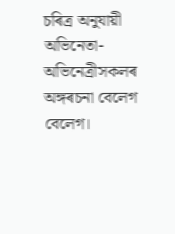চৰিত্ৰ অনুযায়ী অভিনেতা-অভিনেত্ৰীসকলৰ অঙ্গৰচনা বেলেগ বেলেগ।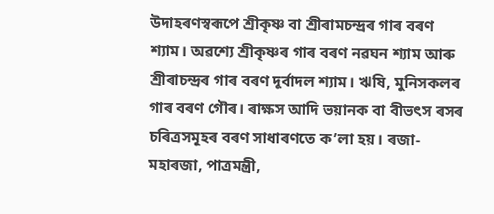উদাহৰণস্বৰূপে শ্ৰীকৃষ্ণ বা শ্ৰীৰামচন্দ্ৰৰ গাৰ বৰণ শ্যাম। অৱশ্যে শ্ৰীকৃষ্ণৰ গাৰ বৰণ নৱঘন শ্যাম আৰু শ্ৰীৰাচন্দ্ৰৰ গাৰ বৰণ দূৰ্বাদল শ্যাম। ঋষি, মুনিসকলৰ গাৰ বৰণ গৌৰ। ৰাক্ষস আদি ভয়ানক বা বীভৎস ৰসৰ চৰিত্ৰসমূহৰ বৰণ সাধাৰণতে ক’লা হয়। ৰজা-মহাৰজা, পাত্ৰমন্ত্ৰী,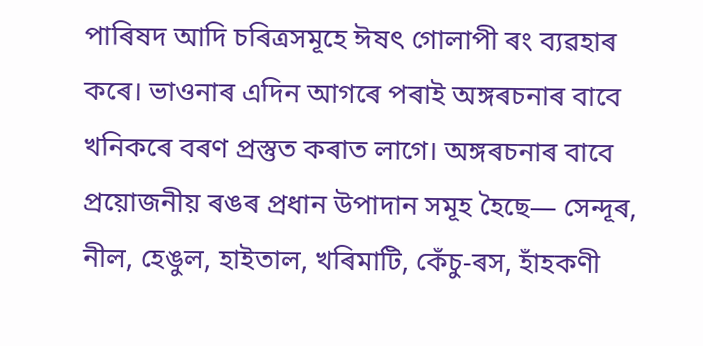পাৰিষদ আদি চৰিত্ৰসমূহে ঈষৎ গোলাপী ৰং ব্যৱহাৰ কৰে। ভাওনাৰ এদিন আগৰে পৰাই অঙ্গৰচনাৰ বাবে খনিকৰে বৰণ প্ৰস্তুত কৰাত লাগে। অঙ্গৰচনাৰ বাবে প্ৰয়োজনীয় ৰঙৰ প্ৰধান উপাদান সমূহ হৈছে— সেন্দূৰ, নীল, হেঙুল, হাইতাল, খৰিমাটি, কেঁচু-ৰস, হাঁহকণী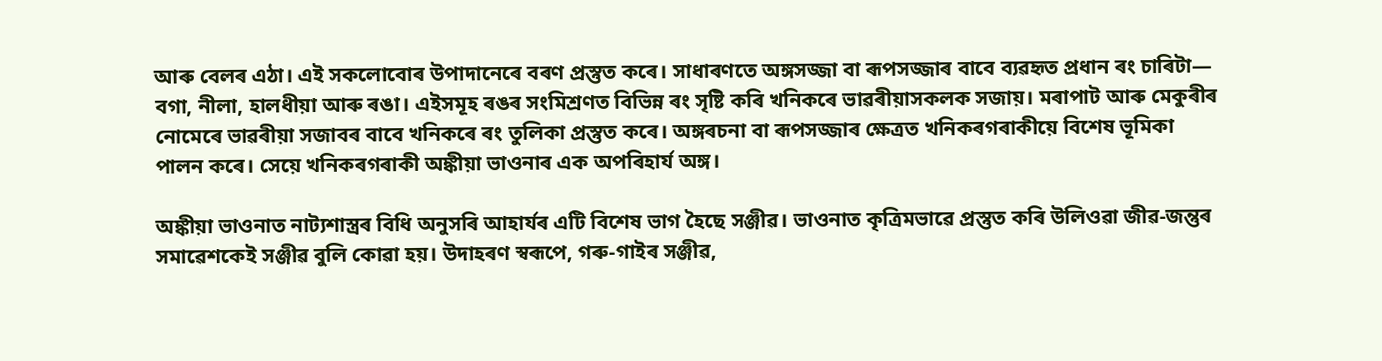আৰু বেলৰ এঠা। এই সকলোবোৰ উপাদানেৰে বৰণ প্ৰস্তুত কৰে। সাধাৰণতে অঙ্গসজ্জা বা ৰূপসজ্জাৰ বাবে ব্যৱহৃত প্ৰধান ৰং চাৰিটা— বগা, নীলা, হালধীয়া আৰু ৰঙা। এইসমূহ ৰঙৰ সংমিশ্ৰণত বিভিন্ন ৰং সৃষ্টি কৰি খনিকৰে ভাৱৰীয়াসকলক সজায়। মৰাপাট আৰু মেকুৰীৰ নোমেৰে ভাৱৰীয়া সজাবৰ বাবে খনিকৰে ৰং তুলিকা প্ৰস্তুত কৰে। অঙ্গৰচনা বা ৰূপসজ্জাৰ ক্ষেত্ৰত খনিকৰগৰাকীয়ে বিশেষ ভূমিকা পালন কৰে। সেয়ে খনিকৰগৰাকী অঙ্কীয়া ভাওনাৰ এক অপৰিহাৰ্য অঙ্গ।

অঙ্কীয়া ভাওনাত নাট্যশাস্ত্ৰৰ বিধি অনুসৰি আহাৰ্যৰ এটি বিশেষ ভাগ হৈছে সঞ্জীৱ। ভাওনাত কৃত্ৰিমভাৱে প্ৰস্তুত কৰি উলিওৱা জীৱ-জন্তুৰ সমাৱেশকেই সঞ্জীৱ বুলি কোৱা হয়। উদাহৰণ স্বৰূপে, গৰু-গাইৰ সঞ্জীৱ,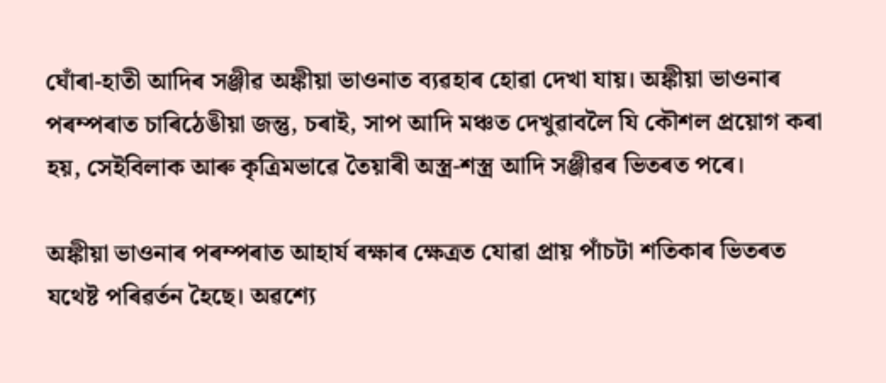ঘোঁৰা-হাতী আদিৰ সঞ্জীৱ অঙ্কীয়া ভাওনাত ব্যৱহাৰ হোৱা দেখা যায়। অঙ্কীয়া ভাওনাৰ পৰম্পৰাত চাৰিঠেঙীয়া জন্তু, চৰাই, সাপ আদি মঞ্চত দেখুৱাবলৈ যি কৌশল প্ৰয়োগ কৰা হয়, সেইবিলাক আৰু কৃত্ৰিমভাৱে তৈয়াৰী অস্ত্ৰ-শস্ত্ৰ আদি সঞ্জীৱৰ ভিতৰত পৰে।

অঙ্কীয়া ভাওনাৰ পৰম্পৰাত আহাৰ্য ৰক্ষাৰ ক্ষেত্ৰত যোৱা প্ৰায় পাঁচটা শতিকাৰ ভিতৰত যথেষ্ট পৰিৱৰ্তন হৈছে। অৱশ্যে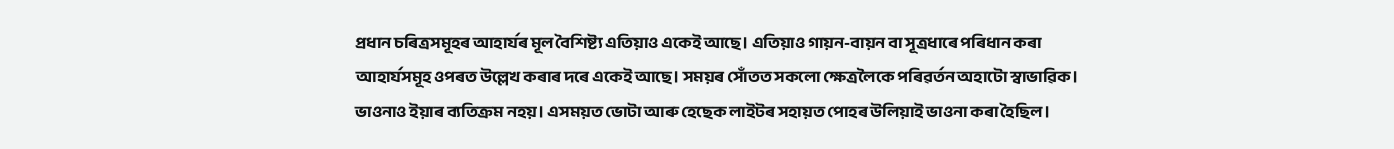প্ৰধান চৰিত্ৰসমূহৰ আহাৰ্যৰ মূল বৈশিষ্ট্য এতিয়াও একেই আছে। এতিয়াও গায়ন-বায়ন বা সূত্ৰধাৰে পৰিধান কৰা আহাৰ্যসমূহ ওপৰত উল্লেখ কৰাৰ দৰে একেই আছে। সময়ৰ সোঁতত সকলো ক্ষেত্ৰলৈকে পৰিৱৰ্তন অহাটো স্বাভাৱিক। ভাওনাও ইয়াৰ ব্যতিক্ৰম নহয়। এসময়ত ভোটা আৰু হেছেক লাইটৰ সহায়ত পোহৰ উলিয়াই ভাওনা কৰা হৈছিল।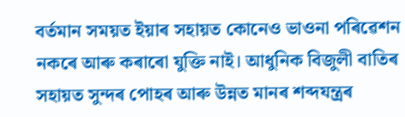বৰ্তমান সময়ত ইয়াৰ সহায়ত কোনেও ভাওনা পৰিৱেশন নকৰে আৰু কৰাৰো যুক্তি নাই। আধুনিক বিজুলী বাতিৰ সহায়ত সুন্দৰ পোহৰ আৰু উন্নত মানৰ শব্দযন্ত্ৰৰ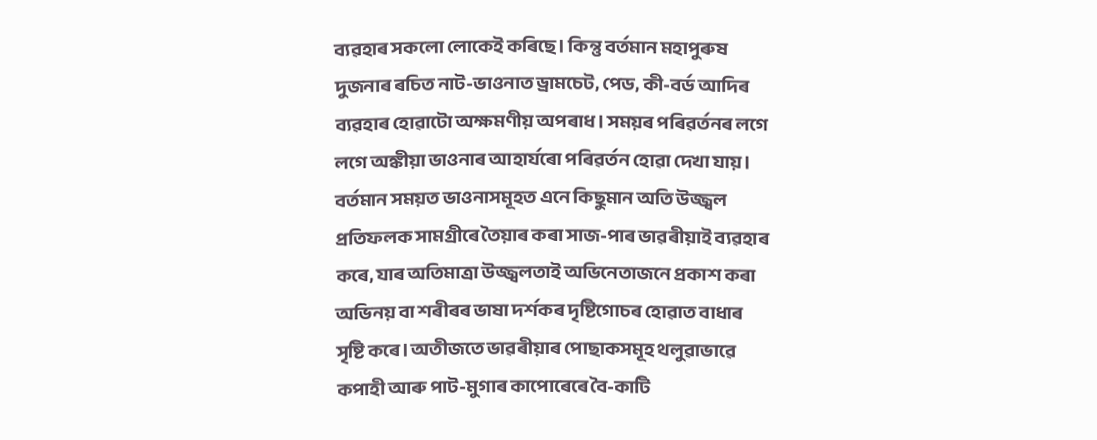ব্যৱহাৰ সকলো লোকেই কৰিছে। কিন্তু বৰ্তমান মহাপুৰুষ দুজনাৰ ৰচিত নাট-ভাওনাত ড্ৰামচেট, পেড, কী-বৰ্ড আদিৰ ব্যৱহাৰ হোৱাটো অক্ষমণীয় অপৰাধ। সময়ৰ পৰিৱৰ্তনৰ লগে লগে অঙ্কীয়া ভাওনাৰ আহাৰ্যৰো পৰিৱৰ্তন হোৱা দেখা যায়। বৰ্তমান সময়ত ভাওনাসমূহত এনে কিছুমান অতি উজ্জ্বল প্ৰতিফলক সামগ্ৰীৰে তৈয়াৰ কৰা সাজ-পাৰ ভাৱৰীয়াই ব্যৱহাৰ কৰে, যাৰ অতিমাত্ৰা উজ্জ্বলতাই অভিনেতাজনে প্ৰকাশ কৰা অভিনয় বা শৰীৰৰ ভাষা দৰ্শকৰ দৃষ্টিগোচৰ হোৱাত বাধাৰ সৃষ্টি কৰে। অতীজতে ভাৱৰীয়াৰ পোছাকসমূহ থলুৱাভাৱে কপাহী আৰু পাট-মুগাৰ কাপোৰেৰে বৈ-কাটি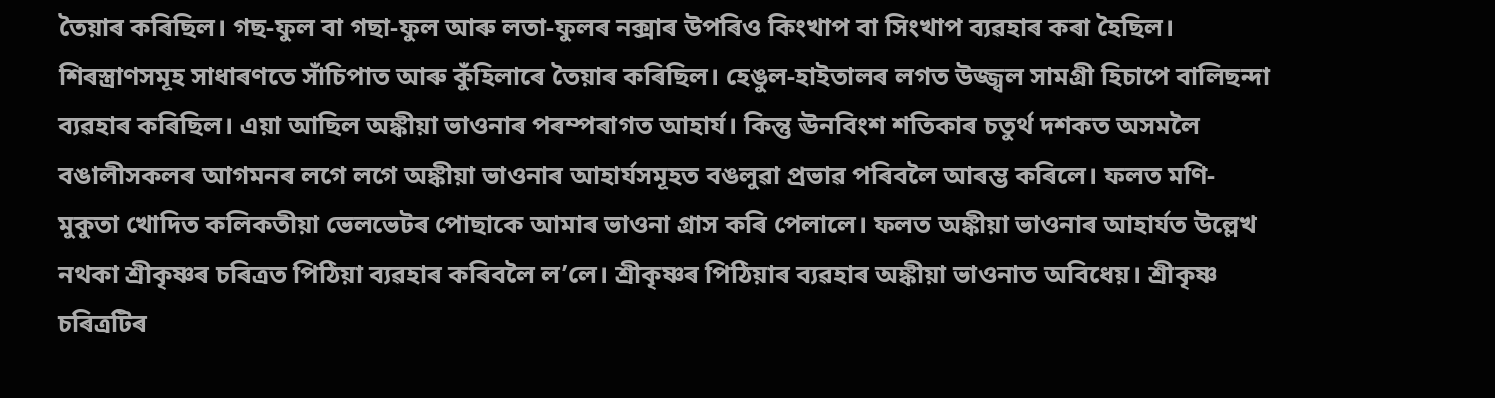তৈয়াৰ কৰিছিল। গছ-ফুল বা গছা-ফুল আৰু লতা-ফুলৰ নক্সাৰ উপৰিও কিংখাপ বা সিংখাপ ব্যৱহাৰ কৰা হৈছিল। শিৰস্ত্ৰাণসমূহ সাধাৰণতে সাঁচিপাত আৰু কুঁহিলাৰে তৈয়াৰ কৰিছিল। হেঙুল-হাইতালৰ লগত উজ্জ্বল সামগ্ৰী হিচাপে বালিছন্দা ব্যৱহাৰ কৰিছিল। এয়া আছিল অঙ্কীয়া ভাওনাৰ পৰম্পৰাগত আহাৰ্য। কিন্তু ঊনবিংশ শতিকাৰ চতুৰ্থ দশকত অসমলৈ বঙালীসকলৰ আগমনৰ লগে লগে অঙ্কীয়া ভাওনাৰ আহাৰ্যসমূহত বঙলুৱা প্ৰভাৱ পৰিবলৈ আৰম্ভ কৰিলে। ফলত মণি-মুকুতা খোদিত কলিকতীয়া ভেলভেটৰ পোছাকে আমাৰ ভাওনা গ্ৰাস কৰি পেলালে। ফলত অঙ্কীয়া ভাওনাৰ আহাৰ্যত উল্লেখ নথকা শ্ৰীকৃষ্ণৰ চৰিত্ৰত পিঠিয়া ব্যৱহাৰ কৰিবলৈ ল’লে। শ্ৰীকৃষ্ণৰ পিঠিয়াৰ ব্যৱহাৰ অঙ্কীয়া ভাওনাত অবিধেয়। শ্ৰীকৃষ্ণ চৰিত্ৰটিৰ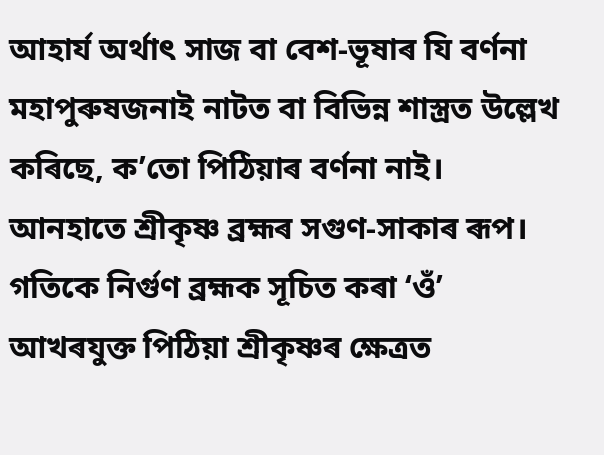আহাৰ্য অৰ্থাৎ সাজ বা বেশ-ভূষাৰ যি বৰ্ণনা মহাপুৰুষজনাই নাটত বা বিভিন্ন শাস্ত্ৰত উল্লেখ কৰিছে, ক’তো পিঠিয়াৰ বৰ্ণনা নাই। আনহাতে শ্ৰীকৃষ্ণ ব্ৰহ্মৰ সগুণ-সাকাৰ ৰূপ। গতিকে নিৰ্গুণ ব্ৰহ্মক সূচিত কৰা ‘ওঁ’ আখৰযুক্ত পিঠিয়া শ্ৰীকৃষ্ণৰ ক্ষেত্ৰত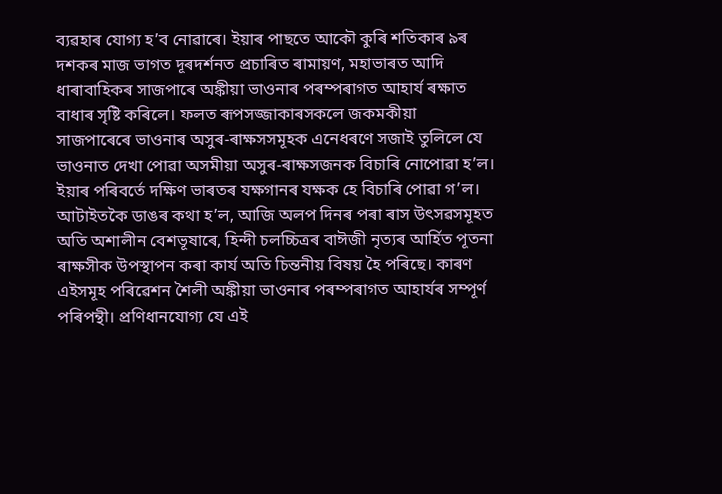ব্যৱহাৰ যোগ্য হ’ব নোৱাৰে। ইয়াৰ পাছতে আকৌ কুৰি শতিকাৰ ৯ৰ দশকৰ মাজ ভাগত দূৰদৰ্শনত প্ৰচাৰিত ৰামায়ণ, মহাভাৰত আদি ধাৰাবাহিকৰ সাজপাৰে অঙ্কীয়া ভাওনাৰ পৰম্পৰাগত আহাৰ্য ৰক্ষাত বাধাৰ সৃষ্টি কৰিলে। ফলত ৰূপসজ্জাকাৰসকলে জকমকীয়া সাজপাৰেৰে ভাওনাৰ অসুৰ-ৰাক্ষসসমূহক এনেধৰণে সজাই তুলিলে যে ভাওনাত দেখা পোৱা অসমীয়া অসুৰ-ৰাক্ষসজনক বিচাৰি নোপোৱা হ’ল। ইয়াৰ পৰিবৰ্তে দক্ষিণ ভাৰতৰ যক্ষগানৰ যক্ষক হে বিচাৰি পোৱা গ’ল। আটাইতকৈ ডাঙৰ কথা হ’ল, আজি অলপ দিনৰ পৰা ৰাস উৎসৱসমূহত অতি অশালীন বেশভূষাৰে, হিন্দী চলচ্চিত্ৰৰ বাঈজী নৃত্যৰ আৰ্হিত পূতনা ৰাক্ষসীক উপস্থাপন কৰা কাৰ্য অতি চিন্তনীয় বিষয় হৈ পৰিছে। কাৰণ এইসমূহ পৰিৱেশন শৈলী অঙ্কীয়া ভাওনাৰ পৰম্পৰাগত আহাৰ্যৰ সম্পূৰ্ণ পৰিপন্থী। প্ৰণিধানযোগ্য যে এই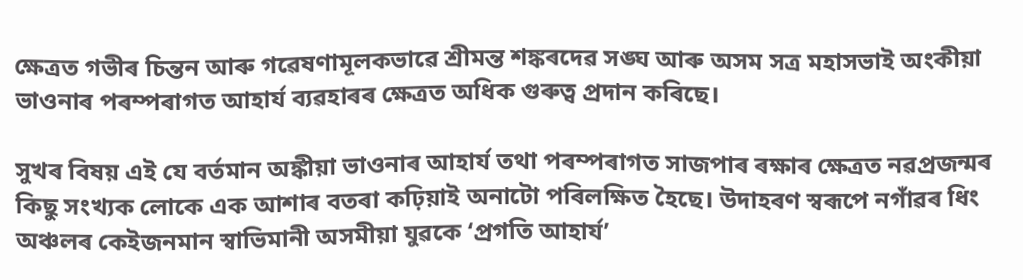ক্ষেত্ৰত গভীৰ চিন্তন আৰু গৱেষণামূলকভাৱে শ্ৰীমন্ত শঙ্কৰদেৱ সঙ্ঘ আৰু অসম সত্ৰ মহাসভাই অংকীয়া ভাওনাৰ পৰম্পৰাগত আহাৰ্য ব্যৱহাৰৰ ক্ষেত্ৰত অধিক গুৰুত্ব প্ৰদান কৰিছে।

সুখৰ বিষয় এই যে বৰ্তমান অঙ্কীয়া ভাওনাৰ আহাৰ্য তথা পৰম্পৰাগত সাজপাৰ ৰক্ষাৰ ক্ষেত্ৰত নৱপ্ৰজন্মৰ কিছু সংখ্যক লোকে এক আশাৰ বতৰা কঢ়িয়াই অনাটো পৰিলক্ষিত হৈছে। উদাহৰণ স্বৰূপে নগাঁৱৰ ধিং অঞ্চলৰ কেইজনমান স্বাভিমানী অসমীয়া যুৱকে ‘প্ৰগতি আহাৰ্য’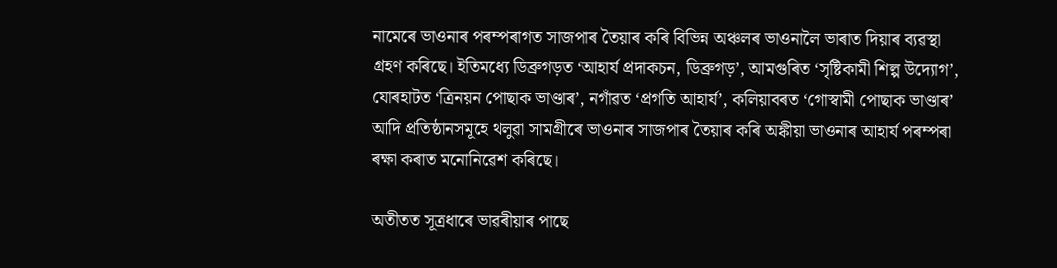নামেৰে ভাওনাৰ পৰম্পৰাগত সাজপাৰ তৈয়াৰ কৰি বিভিন্ন অঞ্চলৰ ভাওনালৈ ভাৰাত দিয়াৰ ব্যৱস্থা গ্ৰহণ কৰিছে। ইতিমধ্যে ডিব্ৰুগড়ত ‘আহাৰ্য প্ৰদাকচন, ডিব্ৰুগড়’, আমগুৰিত ‘সৃষ্টিকামী শিল্প উদ্যোগ’, যোৰহাটত ‘ত্ৰিনয়ন পোছাক ভাণ্ডাৰ’, নগাঁৱত ‘প্ৰগতি আহাৰ্য’, কলিয়াবৰত ‘গোস্বামী পোছাক ভাণ্ডাৰ’ আদি প্ৰতিষ্ঠানসমূহে থলুৱা সামগ্ৰীৰে ভাওনাৰ সাজপাৰ তৈয়াৰ কৰি অঙ্কীয়া ভাওনাৰ আহাৰ্য পৰম্পৰা ৰক্ষা কৰাত মনোনিৱেশ কৰিছে।

অতীতত সূত্ৰধাৰে ভাৱৰীয়াৰ পাছে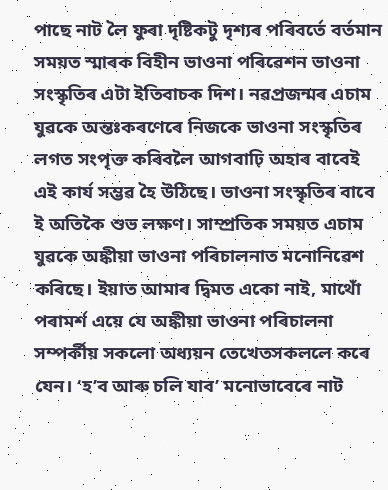পাছে নাট লৈ ফুৰা দৃষ্টিকটু দৃশ্যৰ পৰিবৰ্তে বৰ্তমান সময়ত স্মাৰক বিহীন ভাওনা পৰিৱেশন ভাওনা সংস্কৃতিৰ এটা ইতিবাচক দিশ। নৱপ্ৰজন্মৰ এচাম যুৱকে অন্তঃকৰণেৰে নিজকে ভাওনা সংস্কৃতিৰ লগত সংপৃক্ত কৰিবলৈ আগবাঢ়ি অহাৰ বাবেই এই কাৰ্য সম্ভৱ হৈ উঠিছে। ভাওনা সংস্কৃতিৰ বাবে ই অতিকৈ শুভ লক্ষণ। সাম্প্ৰতিক সময়ত এচাম যুৱকে অঙ্কীয়া ভাওনা পৰিচালনাত মনোনিৱেশ কৰিছে। ইয়াত আমাৰ দ্বিমত একো নাই, মাথোঁ পৰামৰ্শ এয়ে যে অঙ্কীয়া ভাওনা পৰিচালনা সম্পৰ্কীয় সকলো অধ্যয়ন তেখেতসকললে কৰে যেন। ‘হ’ব আৰু চলি যাব’ মনোভাবেৰে নাট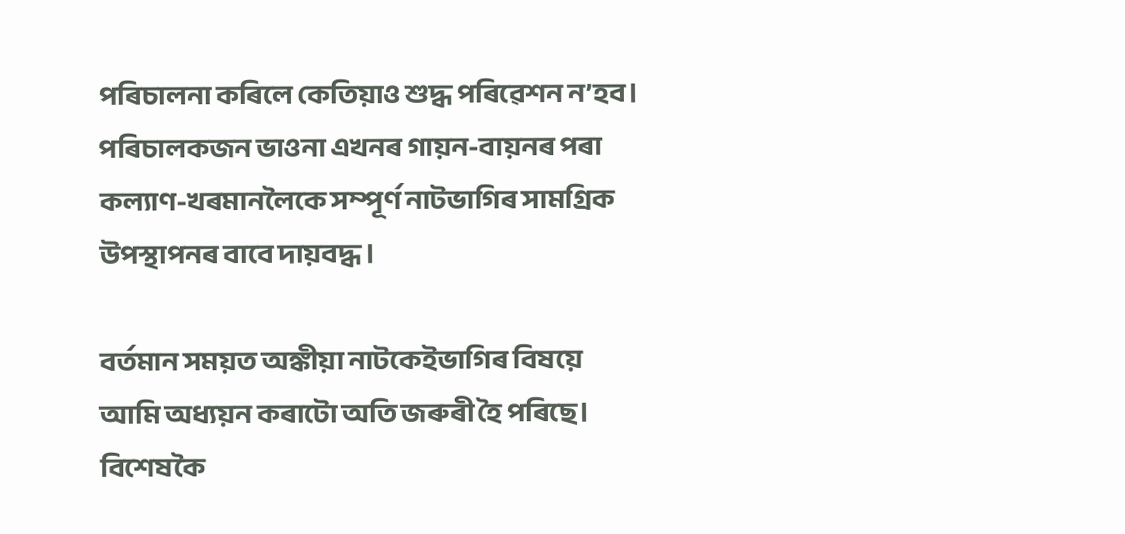পৰিচালনা কৰিলে কেতিয়াও শুদ্ধ পৰিৱেশন ন’হব। পৰিচালকজন ভাওনা এখনৰ গায়ন-বায়নৰ পৰা কল্যাণ-খৰমানলৈকে সম্পূৰ্ণ নাটভাগিৰ সামগ্ৰিক উপস্থাপনৰ বাবে দায়বদ্ধ।

বৰ্তমান সময়ত অঙ্কীয়া নাটকেইভাগিৰ বিষয়ে আমি অধ্যয়ন কৰাটো অতি জৰুৰী হৈ পৰিছে। বিশেষকৈ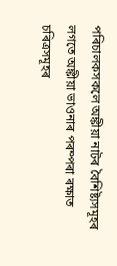পৰিচালকসকলে অঙ্কীয়া নাটৰ বৈশিষ্ট্যসমূহৰ লগতে অঙ্কীয়া ভাওনাৰ পৰম্পৰা ৰক্ষাত চৰিত্ৰসমূহৰ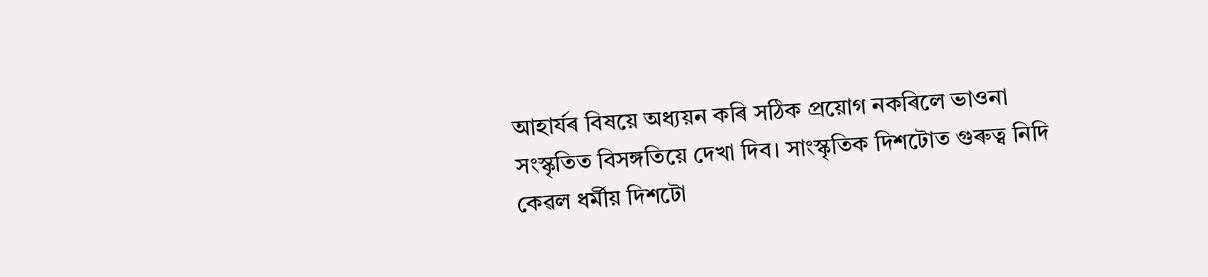আহাৰ্যৰ বিষয়ে অধ্যয়ন কৰি সঠিক প্ৰয়োগ নকৰিলে ভাওনা সংস্কৃতিত বিসঙ্গতিয়ে দেখা দিব। সাংস্কৃতিক দিশটোত গুৰুত্ব নিদি কেৱল ধৰ্মীয় দিশটো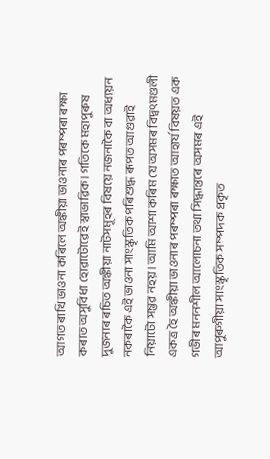আগত ৰাখি ভাওনা কৰিলে অঙ্কীয়া ভাওনাৰ পৰম্পৰা ৰক্ষা কৰাত অসুবিধা হোৱাটোৱেই স্বাভাৱিক। গতিকে মহাপুৰুষ দুজনাৰ ৰচিত অঙ্কীয়া নাটসমূহৰ বিষয়ে নজনাকৈ বা অধ্যয়ন নকৰাকৈ এই ভাওনা সাংস্কৃতিক পৰিশুদ্ধ ৰূপত আগুৱাই নিয়াটো সম্ভৱ নহয়। আমি আশা কৰিম যে অসমৰ বিদ্বৎমণ্ডলী একত্ৰ হৈ অঙ্কীয়া ভাওনাৰ পৰম্পৰা ৰক্ষাত আহাৰ্য বিষয়ত এক গভীৰ মননশীল আলোচনা তথা সিদ্ধান্তৰে অসমৰ এই আপুৰুগীয়া সাংস্কৃতিক সম্পদক প্ৰকৃত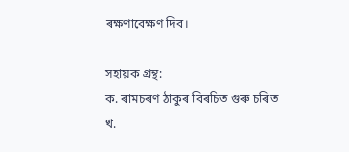ৰক্ষণাবেক্ষণ দিব।

সহায়ক গ্ৰন্থ:
ক. ৰামচৰণ ঠাকুৰ বিৰচিত গুৰু চৰিত
খ.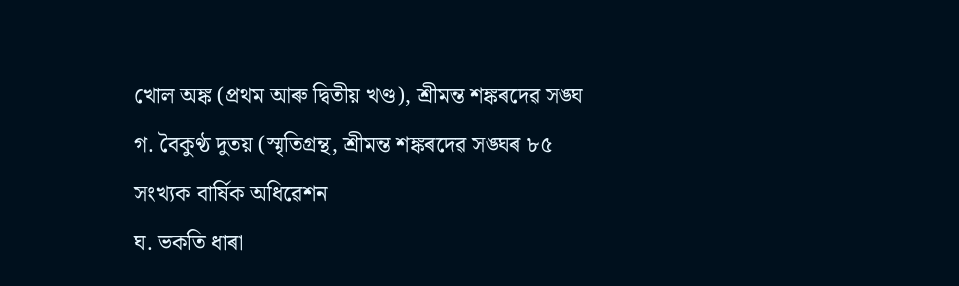খোল অঙ্ক (প্ৰথম আৰু দ্বিতীয় খণ্ড), শ্ৰীমন্ত শঙ্কৰদেৱ সঙ্ঘ
গ. বৈকুণ্ঠ দুতয় (স্মৃতিগ্ৰন্থ, শ্ৰীমন্ত শঙ্কৰদেৱ সঙ্ঘৰ ৮৫ সংখ্যক বাৰ্ষিক অধিৱেশন
ঘ. ভকতি ধাৰা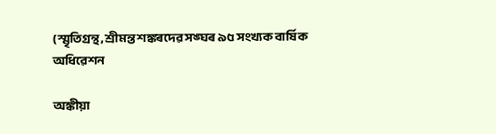(স্মৃতিগ্ৰন্থ, শ্ৰীমন্ত শঙ্কৰদেৱ সঙ্ঘৰ ৯৫ সংখ্যক বাৰ্ষিক অধিৱেশন

অঙ্কীয়া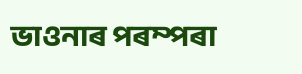ভাওনাৰ পৰম্পৰা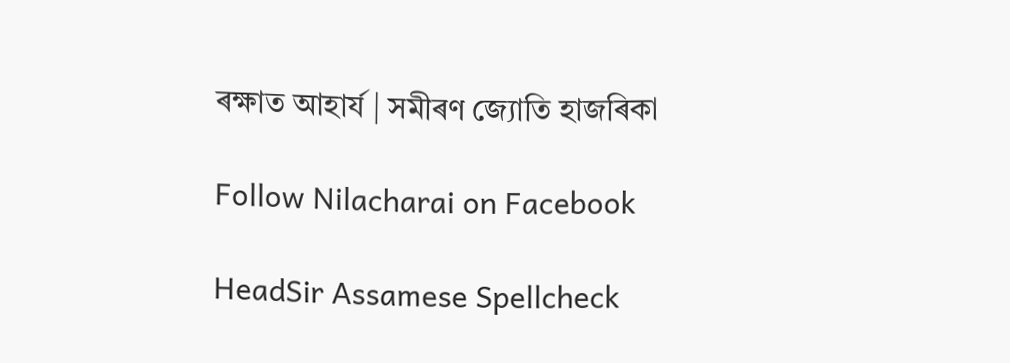ৰক্ষাত আহাৰ্য | সমীৰণ জ্যোতি হাজৰিকা

Follow Nilacharai on Facebook

HeadSir Assamese Spellcheck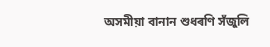অসমীয়া বানান শুধৰণি সঁজুলি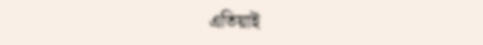এতিয়াই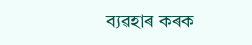ব্যৱহাৰ কৰক